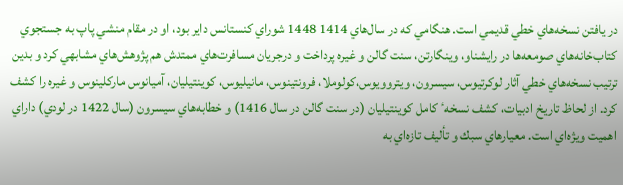در يافتن نسخه‌هاي خطي قديمي است‌. هنگامي كه در سال‌هاي 1414 1448 شوراي‌ كنستانس داير بود، او در مقام منشي پاپ به جستجوي كتاب‌خانه‌هاي صومعه‌ها در رايشناو، وينگارتن‌، سنت گالن و غيره پرداخت و درجريان مسافرت‌هاي ممتدش هم پژوهش‌هاي‌ مشابهي كرد و بدين ترتيب نسخه‌هاي خطي آثار لوكرتيوس‌، سيسرون‌، ويتروويوس‌،كولوملا، فرونتينوس‌، مانيليوس‌، كوينتيليان‌، آميانوس ماركلينوس و غيره را كشف كرد. از لحاظ تاريخ‌ ادبيات‌، كشف نسخه‌ٴ كامل كوينتيليان (در سنت گالن در سال 1416) و خطابه‌هاي سيسرون‌ (سال 1422 در لودي‌) داراي اهميت ويژه‌اي است‌. معيارهاي سبك و تأليف تازه‌اي به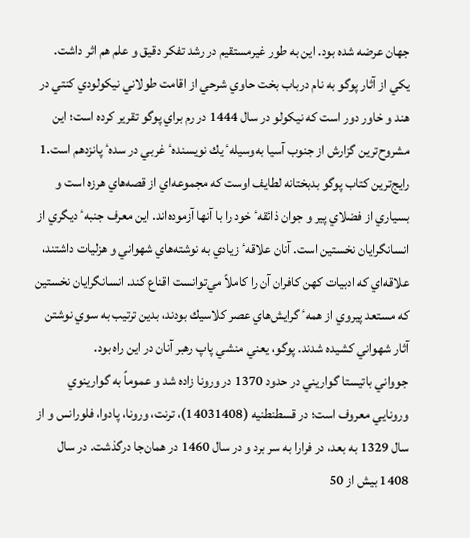جهان‌ عرضه شده بود. اين به طور غيرمستقيم در رشد تفكر دقيق و علم هم اثر داشت‌. يكي از آثار پوگو به نام درباب بخت حاوي شرحي از اقامت طولاني نيكولودي كنتي در هند و خاور دور است كه‌ نيكولو در سال 1444 در رم براي پوگو تقرير كرده است‌؛ اين مشروح‌ترين گزارش از جنوب آسيا به‌وسيله‌ٴ يك نويسنده‌ٴ غربي در سده‌ٴ پانزدهم است‌.1 رايج‌ترين كتاب پوگو بدبختانه لطايف‌ اوست كه مجموعه‌اي از قصه‌هاي هرزه است و بسياري از فضلاي پير و جوان ذائقه‌ٴ خود را با آنها آزموده‌اند. اين معرف جنبه‌ٴ ديگري از انسانگرايان نخستين است‌. آنان علاقه‌ٴ زيادي به‌ نوشته‌هاي شهواني و هزليات داشتند، علاقه‌اي كه ادبيات كهن كافران آن را كاملاً مي‌توانست اقناع كند. انسانگرايان نخستين كه مستعد پيروي از همه‌ٴ گرايش‌هاي عصر كلاسيك بودند، بدين ترتيب به سوي نوشتن آثار شهواني كشيده شدند. پوگو، يعني منشي‌ پاپ رهبر آنان در اين راه بود.
جوواني باتيستا گواريني در حدود 1370 در ورونا زاده شد و عموماً به گوارينوي ورونايي‌ معروف است‌؛ در قسطنطنيه (14031408)، ترنت‌، ورونا، پادوا، فلورانس و از سال 1329 به‌ بعد، در فرارا به سر برد و در سال 1460 در همان‌جا درگذشت‌. در سال 1408 بيش از 50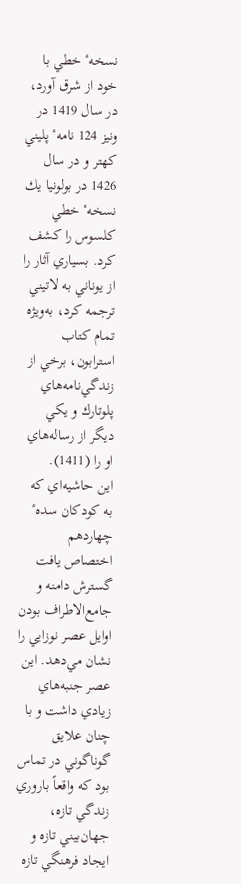نسخه‌ٴ خطي با خود از شرق آورد، در سال 1419 در ونيز 124 نامه‌ٴ پليني كهتر و در سال 1426 در بولونيا يك نسخه‌ٴ خطي كلسوس را كشف كرد. بسياري آثار را از يوناني به لاتيني ترجمه كرد، به‌ويژه تمام كتاب استرابون‌، برخي از زندگي‌نامه‌هاي پلوتارك و يكي ديگر از رساله‌هاي او را (1411).
اين حاشيه‌اي كه به كودكان سده‌ٴ چهاردهم اختصاص يافت گسترش دامنه و جامع‌الاطراف‌ بودن اوايل عصر نوزايي را نشان مي‌دهد. اين عصر جنبه‌هاي زيادي داشت و با چنان علايق‌ گوناگوني در تماس بود كه واقعاً باروري زندگي تازه‌، جهان‌بيني تازه و ايجاد فرهنگي تازه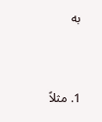به


1. مثلاً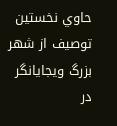حاوي نخستين توصيف از شهر بزرگ ويجايانگر در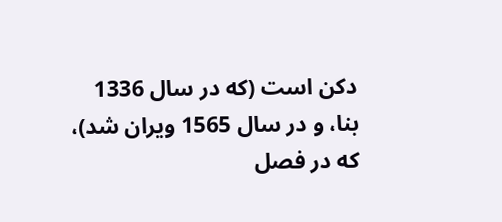دكن است (كه در سال 1336 بنا، و در سال 1565 ويران شد)، كه در فصل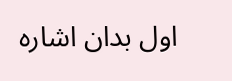اول بدان اشاره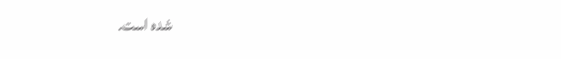شده‌ است‌.